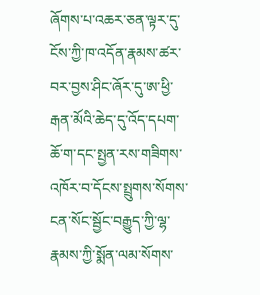ཞོགས་པ་འཆར་ཅན་ལྟར་དུ་ངོས་ཀྱི་ཁ་འདོན་རྣམས་ཚར་བར་བྱས་ཤིང་ཞོར་དུ་ཨ་ཕྱི་རྒན་མོའི་ཆེད་དུ་འོད་དཔག་ཆོ་ག་དང་སྤྱན་རས་གཟིགས་འཁོར་བ་དོངས་སྤྲུགས་སོགས་ངན་སོང་སྦྱོང་བརྒྱུད་ཀྱི་ལྷ་རྣམས་ཀྱི་སྨོན་ལམ་སོགས་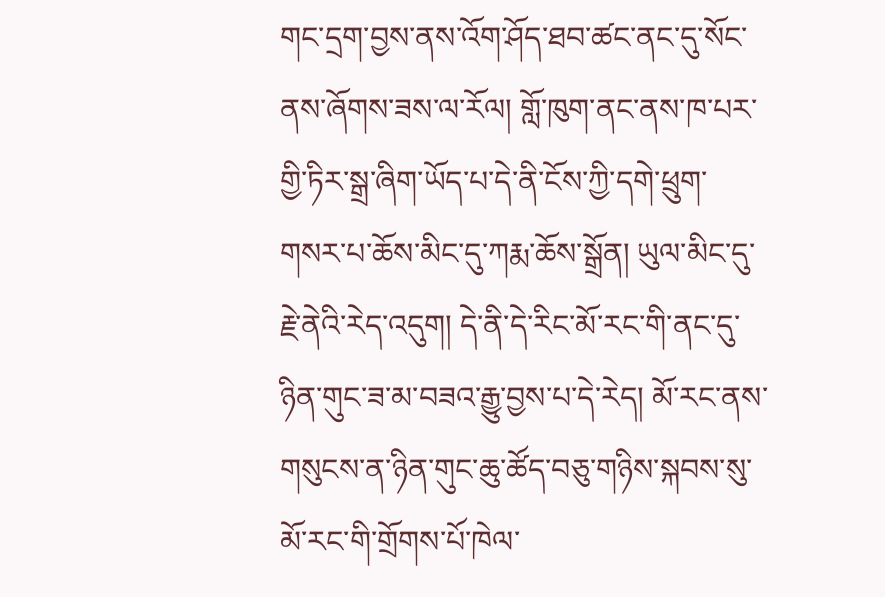གང་དྲག་བྱས་ནས་འོག་ཤོད་ཐབ་ཚང་ནང་དུ་སོང་ནས་ཞོགས་ཟས་ལ་རོལ། གློ་ཁུག་ནང་ནས་ཁ་པར་གྱི་ཏིར་སྒྲ་ཞིག་ཡོད་པ་དེ་ནི་ངོས་ཀྱི་དགེ་ཕྲུག་གསར་པ་ཆོས་མིང་དུ་ཀརྨ་ཆོས་སྒྲོན། ཡུལ་མིང་དུ་རྗེ་ནེའི་རེད་འདུག། དེ་ནི་དེ་རིང་མོ་རང་གི་ནང་དུ་ཉིན་གུང་ཟ་མ་བཟའ་རྒྱུ་བྱས་པ་དེ་རེད། མོ་རང་ནས་གསུངས་ན་ཉིན་གུང་ཆུ་ཚོད་བཅུ་གཉིས་སྐབས་སུ་མོ་རང་གི་གྲོགས་པོ་ཁེལ་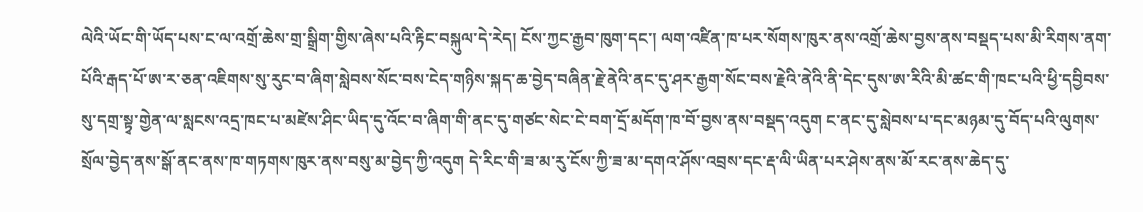ལེའི་ཡོང་གི་ཡོད་པས་ང་ལ་འགྲོ་ཆེས་གྲ་སྒྲིག་གྱིས་ཞེས་པའི་རྟིང་བསྐུལ་དེ་རེད། ངོས་ཀྱང་རྒྱབ་ཁུག་དང་། ལག་འཛིན་ཁ་པར་སོགས་ཁུར་ནས་འགྲོ་ཆེས་བྱས་ནས་བསྡད་པས་མི་རིགས་ནག་པོའི་རྒད་པོ་ཨ་ར་ཅན་འཇིགས་སུ་རུང་བ་ཞིག་སླེབས་སོང་བས་ངེད་གཉིས་སྐད་ཆ་བྱེད་བཞིན་རྗེ་ནེའི་ནང་དུ་ཤར་རྒྱག་སོང་བས་རྗེའི་ནེའི་ནི་དེང་དུས་ཨ་རིའི་མི་ཚང་གི་ཁང་པའི་ཕྱི་དབྱིབས་སུ་དགྲ་སྟྭ་གྱེན་ལ་སླངས་འདྲ་ཁང་པ་མཛེས་ཤིང་ཡིད་དུ་འོང་བ་ཞིག་གི་ནང་དུ་གཙང་སེང་ངེ་བག་དྲོ་མདོག་ཁ་བོ་བྱས་ནས་བསྡད་འདུག ང་ནང་དུ་སླེབས་པ་དང་མཉམ་དུ་བོད་པའི་ལུགས་སྲོལ་བྱེད་ནས་སྒོ་ནང་ནས་ཁ་གཏགས་ཁུར་ནས་བསུ་མ་བྱེད་ཀྱི་འདུག དེ་རིང་གི་ཟ་མ་རུ་ངོས་ཀྱི་ཟ་མ་དགའ་ཤོས་འབྲས་དང་རྡ་ལི་ཡིན་པར་ཤེས་ནས་མོ་རང་ནས་ཆེད་དུ་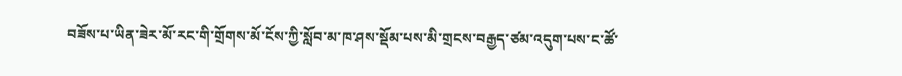བཟོས་པ་ཡིན་ཟེར་མོ་རང་གི་གྲོགས་མོ་ངོས་ཀྱི་སློབ་མ་ཁ་ཤས་སྡོམ་པས་མི་གྲངས་བརྒྱད་ཙམ་འདུག་པས་ང་ཚོ་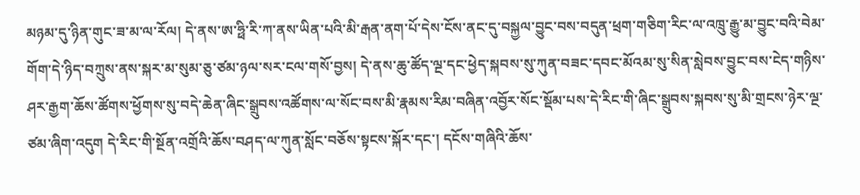མཉམ་དུ་ཉིན་གུང་ཟ་མ་ལ་རོལ། དེ་ནས་ཨ་ཧྥི་རི་ཀ་ནས་ཡིན་པའི་མི་རྒན་ནག་པོ་དེས་ངོས་ནང་དུ་བསྐྱལ་བྱུང་བས་བདུན་ཕྲག་གཅིག་རིང་ལ་འཁྲུ་རྒྱུ་མ་བྱུང་བའི་བེམ་གོག་དེ་ཉིད་བཀྲུས་ནས་སྐར་མ་སུམ་ཅུ་ཙམ་ཉལ་སར་ངལ་གསོ་བྱས། དེ་ནས་ཆུ་ཚོད་ལྔ་དང་ཕྱེད་སྐབས་སུ་ཀུན་བཟང་དབང་མོའམ་སུ་སིན་སླེབས་བྱུང་བས་ངེད་གཉིས་ཤར་རྒྱག་ཆོས་ཚོགས་ཕྱོགས་སུ་བདེ་ཆེན་ཞིང་སྒྲུབས་འཚོགས་ལ་སོང་བས་མི་རྣམས་རིམ་བཞིན་འབྱོར་སོང་སྡོམ་པས་དེ་རིང་གི་ཞིང་སྒྲུབས་སྐབས་སུ་མི་གྲངས་ཉེར་ལྔ་ཙམ་ཞིག་འདུག དེ་རིང་གི་སྔོན་འགྲོའི་ཆོས་བཤད་ལ་ཀུན་སློང་བཅོས་སྟངས་སྐོར་དང་། དངོས་གཞིའི་ཆོས་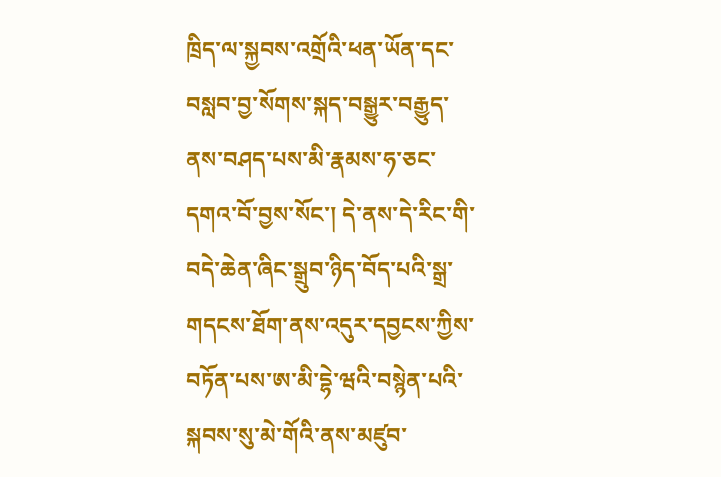ཁྲིད་ལ་སྐྱབས་འགྲོའི་ཕན་ཡོན་དང་བསླབ་བྱ་སོགས་སྐད་བསྒྱུར་བརྒྱུད་ནས་བཤད་པས་མི་རྣམས་ཧ་ཅང་དགའ་བོ་བྱས་སོང་། དེ་ནས་དེ་རིང་གི་བདེ་ཆེན་ཞིང་སྒྲུབ་ཉིད་བོད་པའི་སྒྲ་གདངས་ཐོག་ནས་འདུར་དབྱངས་ཀྱིས་བཏོན་པས་ཨ་མི་དྷེ་ཝའི་བསྙེན་པའི་སྐབས་སུ་མེ་གོའི་ནས་མཛུབ་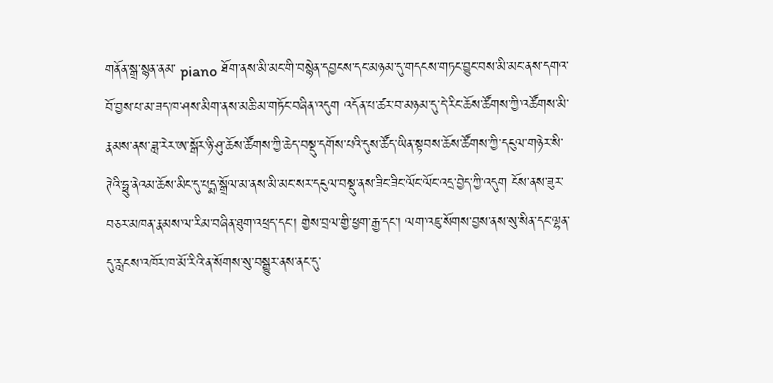གནོན་སྒྲ་སྙན་ནམ་ piano ཐོག་ནས་མི་མང་གི་བསྙེན་དབྱངས་དང་མཉམ་དུ་གདངས་གཏང་བྱུང་བས་མི་མང་ནས་དགའ་བོ་བྱས་པ་མ་ཟད་ཁ་ཤས་མིག་ནས་མཆི་མ་གཏོང་བཞིན་འདུག འདོན་པ་ཚར་བ་མཉམ་དུ་དེ་རིང་ཆོས་ཚོགས་ཀྱི་འཚོགས་མི་རྣམས་ནས་ཟླ་རེར་ཨ་སྒོར་ཉི་ཤུ་ཆོས་ཚོགས་ཀྱི་ཆེད་བསྡུ་དགོས་པའི་དུས་ཚོད་ཡིན་སྟབས་ཆོས་ཚོགས་ཀྱི་དངུལ་གཉེར་སི་ཊེའི་ཧྥུ་ནེའམ་ཆོས་མིང་དུ་པདྨ་སྒྲོལ་མ་ནས་མི་མང་སར་དངུལ་བསྡུ་ནས་ཟིང་ཟིང་ལོང་ལོང་འདྲ་བྱེད་ཀྱི་འདུག ངོས་ནས་ཟུར་བཅར་མཁན་རྣམས་ལ་རིམ་བཞིན་ཐུག་འཕྲད་དང་། གྱེས་བྲལ་གྱི་ཕྱག་རྒྱ་དང་། ལག་འཇུ་སོགས་བྱས་ནས་སུ་སིན་དང་ལྷན་དུ་རླངས་འཁོར་ཁ་མོ་རིའི་ན་སོགས་སུ་བསྒྱུར་ནས་ནང་དུ་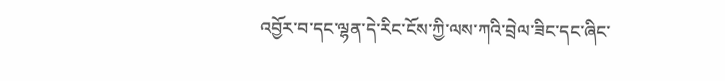འབྱོར་བ་དང་ལྷན་དེ་རིང་ངོས་ཀྱི་ལས་ཀའི་བྲེལ་ཟིང་དང་ཞིང་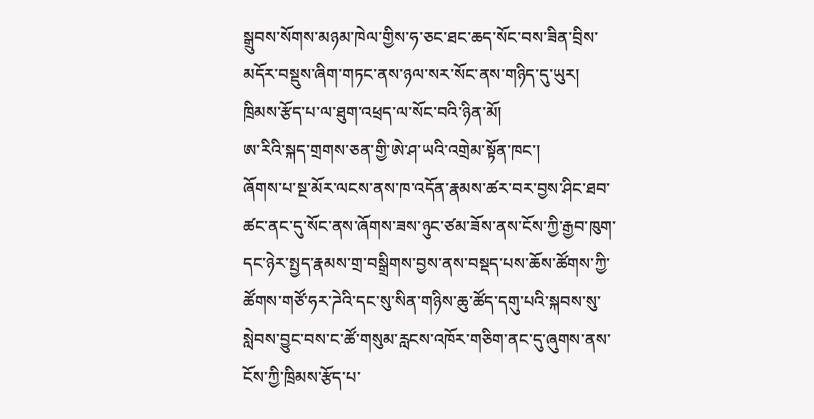སྒྲུབས་སོགས་མཉམ་ཁེལ་གྱིས་ཧ་ཅང་ཐང་ཆད་སོང་བས་ཟིན་བྲིས་མདོར་བསྡུས་ཞིག་གཏང་ནས་ཉལ་སར་སོང་ནས་གཉིད་དུ་ཡུར།
ཁྲིམས་རྩོད་པ་ལ་ཐུག་འཕྲད་ལ་སོང་བའི་ཉིན་མོ།
ཨ་རིའི་སྐད་གྲགས་ཅན་གྱི་ཨེ་ཤ་ཡའི་འགྲེམ་སྟོན་ཁང་།
ཞོགས་པ་སྔ་མོར་ལངས་ནས་ཁ་འདོན་རྣམས་ཚར་བར་བྱས་ཤིང་ཐབ་ཚང་ནང་དུ་སོང་ནས་ཞོགས་ཟས་ཉུང་ཙམ་ཟོས་ནས་ངོས་ཀྱི་རྒྱབ་ཁུག་དང་ཉེར་སྤྱད་རྣམས་གྲ་བསྒྲིགས་བྱས་ནས་བསྡད་པས་ཆོས་ཚོགས་ཀྱི་ཚོགས་གཙོ་ཧར་ཌེའི་དང་སུ་སིན་གཉིས་ཆུ་ཚོད་དགུ་པའི་སྐབས་སུ་སླེབས་བྱུང་བས་ང་ཚོ་གསུམ་རླངས་འཁོར་གཅིག་ནང་དུ་ཞུགས་ནས་ངོས་ཀྱི་ཁྲིམས་རྩོད་པ་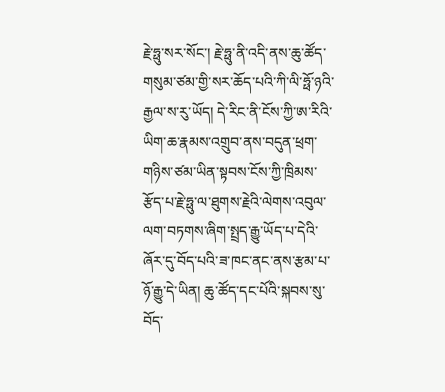རྗེ་ཧྥུ་སར་སོང་། རྗེ་ཧྥུ་ནི་འདི་ནས་ཆུ་ཚོད་གསུམ་ཙམ་གྱི་སར་ཆོད་པའི་ཀི་ལི་ཧྥོ་ཉའི་རྒྱལ་ས་རུ་ཡོད། དེ་རིང་ནི་ངོས་ཀྱི་ཨ་རིའི་ཡིག་ཆ་རྣམས་འགྲུབ་ནས་བདུན་ཕྲག་གཉིས་ཙམ་ཡིན་སྟབས་ངོས་ཀྱི་ཁྲིམས་རྩོད་པ་རྗེ་ཧྥུ་ལ་ཐུགས་རྗེའི་ལེགས་འབུལ་ལག་བཏགས་ཞིག་སྤྲད་རྒྱུ་ཡོད་པ་དེའི་ཞོར་དུ་བོད་པའི་ཟ་ཁང་ནང་ནས་རྩམ་པ་ཉོ་རྒྱུ་དེ་ཡིན། ཆུ་ཚོད་དང་པོའི་སྐབས་སུ་བོད་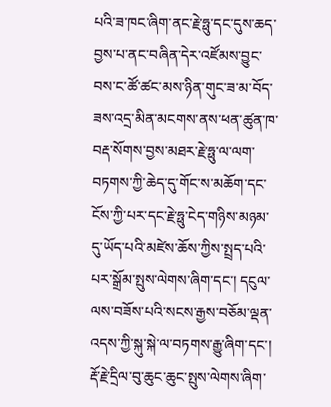པའི་ཟ་ཁང་ཞིག་ནང་རྗེ་ཧྥུ་དང་དུས་ཆད་བྱས་པ་ནང་བཞིན་དེར་འཛོམས་བྱུང་བས་ང་ཚོ་ཚང་མས་ཉིན་གུང་ཟ་མ་བོད་ཟས་འདྲ་མིན་མངགས་ནས་ཕན་ཚུན་ཁ་བརྡ་སོགས་བྱས་མཐར་རྗེ་ཧྥུ་ལ་ལག་བཏགས་ཀྱི་ཆེད་དུ་གོང་ས་མཆོག་དང་ངོས་ཀྱི་པར་དང་རྗེ་ཧྥུ་ངེད་གཉིས་མཉམ་དུ་ཡོད་པའི་མཛེས་ཆོས་ཀྱིས་སྤྲད་པའི་པར་སྒྲོམ་སྤུས་ལེགས་ཞིག་དང་། དངུལ་ལས་བཟོས་པའི་སངས་རྒྱས་བཅོམ་ལྡན་འདས་ཀྱི་སྐུ་སྐེ་ལ་བཏགས་རྒྱུ་ཞིག་དང་། རྡོ་རྗེ་དྲིལ་བུ་ཆུང་ཆུང་སྤུས་ལེགས་ཞིག་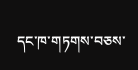དང་ཁ་གཏགས་བཅས་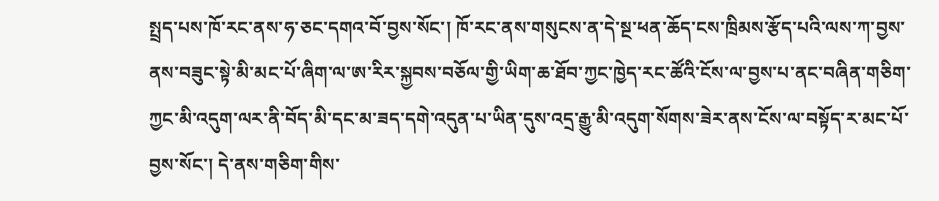སྤྲད་པས་ཁོ་རང་ནས་ཧ་ཅང་དགའ་བོ་བྱས་སོང་། ཁོ་རང་ནས་གསུངས་ན་དེ་སྔ་ཕན་ཆོད་ངས་ཁྲིམས་རྩོད་པའི་ལས་ཀ་བྱས་ནས་བཟུང་སྟེ་མི་མང་པོ་ཞིག་ལ་ཨ་རིར་སྐྱབས་བཅོལ་གྱི་ཡིག་ཆ་ཐོབ་ཀྱང་ཁྱེད་རང་ཚོའི་ངོས་ལ་བྱས་པ་ནང་བཞིན་གཅིག་ཀྱང་མི་འདུག་ལར་ནི་བོད་མི་དང་མ་ཟད་དགེ་འདུན་པ་ཡིན་དུས་འདྲ་རྒྱུ་མི་འདུག་སོགས་ཟེར་ནས་ངོས་ལ་བསྟོད་ར་མང་པོ་བྱས་སོང་། དེ་ནས་གཅིག་གིས་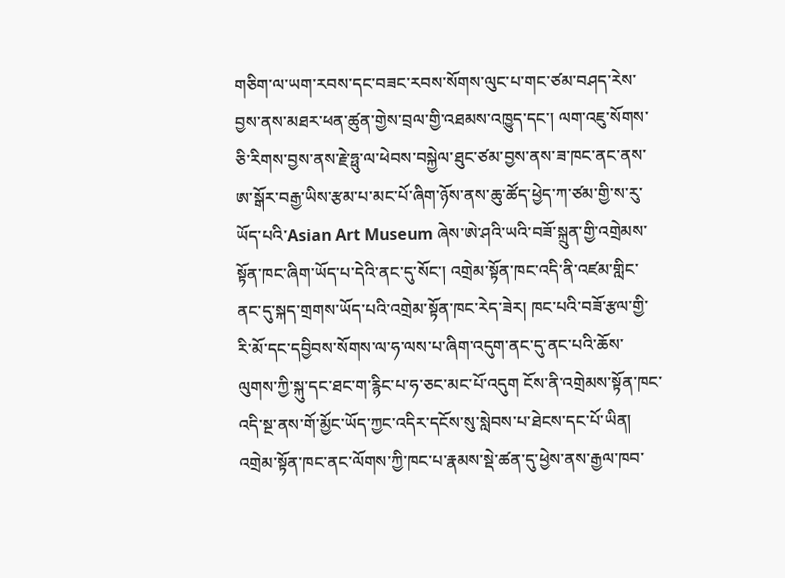གཅིག་ལ་ཡག་རབས་དང་བཟང་རབས་སོགས་ལུང་པ་གང་ཙམ་བཤད་རེས་བྱས་ནས་མཐར་ཕན་ཚུན་གྱེས་བྲལ་གྱི་འཐམས་འཁྱུད་དང་། ལག་འཇུ་སོགས་ཅི་རིགས་བྱས་ནས་རྗེ་ཧྥུ་ལ་ཕེབས་བསྐྱེལ་ཐུང་ཙམ་བྱས་ནས་ཟ་ཁང་ནང་ནས་ཨ་སྒོར་བརྒྱ་ཡིས་རྩམ་པ་མང་པོ་ཞིག་ཉོས་ནས་ཆུ་ཚོད་ཕྱེད་ཀ་ཙམ་གྱི་ས་རུ་ཡོད་པའི་Asian Art Museum ཞེས་ཨེ་ཤའི་ཡའི་བཟོ་སྐྲུན་གྱི་འགྲེམས་སྟོན་ཁང་ཞིག་ཡོད་པ་དེའི་ནང་དུ་སོང་། འགྲེམ་སྟོན་ཁང་འདི་ནི་འཛམ་གླིང་ནང་དུ་སྐད་གྲགས་ཡོད་པའི་འགྲེམ་སྟོན་ཁང་རེད་ཟེར། ཁང་པའི་བཟོ་རྩལ་གྱི་རི་མོ་དང་དབྱིབས་སོགས་ལ་ཧ་ལས་པ་ཞིག་འདུག་ནང་དུ་ནང་པའི་ཆོས་ལུགས་ཀྱི་སྐུ་དང་ཐང་ག་རྙིང་པ་ཧ་ཅང་མང་པོ་འདུག ངོས་ནི་འགྲེམས་སྟོན་ཁང་འདི་སྔ་ནས་གོ་མྱོང་ཡོད་ཀྱང་འདིར་དངོས་སུ་སླེབས་པ་ཐེངས་དང་པོ་ཡིན། འགྲེམ་སྟོན་ཁང་ནང་ལོགས་ཀྱི་ཁང་པ་རྣམས་སྡེ་ཚན་དུ་ཕྱེས་ནས་རྒྱལ་ཁབ་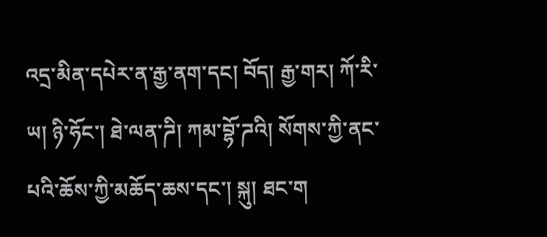འདྲ་མིན་དཔེར་ན་རྒྱ་ནག་དང། བོད། རྒྱ་གར། ཀོ་རི་ཡ། ཉི་ཧོང་། ཐེ་ལན་ཌི། ཀམ་བྷོ་ཌའི། སོགས་ཀྱི་ནང་པའི་ཆོས་ཀྱི་མཆོད་ཆས་དང་། སྐུ། ཐང་ག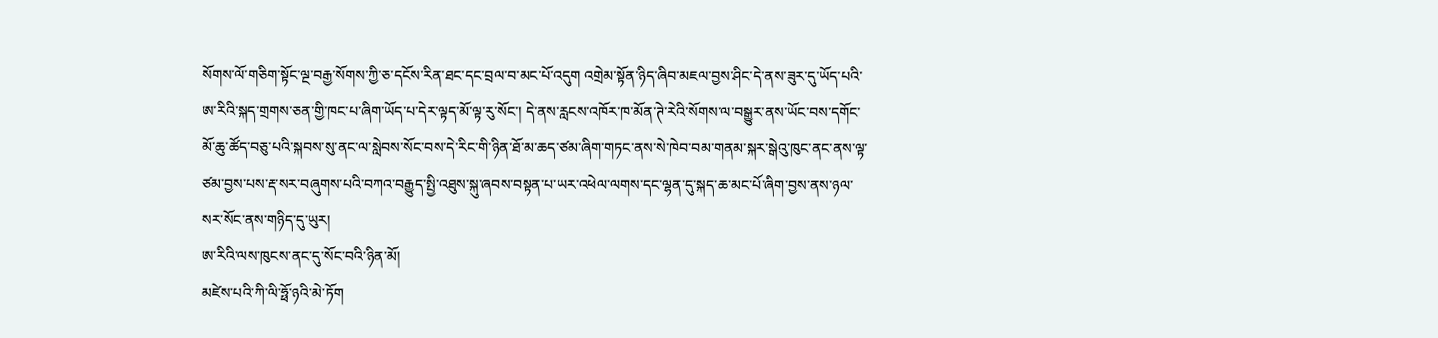སོགས་ལོ་གཅིག་སྟོང་ལྔ་བརྒྱ་སོགས་ཀྱི་ཅ་དངོས་རིན་ཐང་དང་བྲལ་བ་མང་པོ་འདུག འགྲེམ་སྟོན་ཉིད་ཞིབ་མཇལ་བྱས་ཤིང་དེ་ནས་ཟུར་དུ་ཡོད་པའི་ཨ་རིའི་སྐད་གྲགས་ཅན་གྱི་ཁང་པ་ཞིག་ཡོད་པ་དེར་ལྟད་མོ་ལྟ་རུ་སོང་། དེ་ནས་རླངས་འཁོར་ཁ་མོན་ཊེ་རེའི་སོགས་ལ་བསྒྱུར་ནས་ཡོང་བས་དགོང་མོ་ཆུ་ཚོད་བཅུ་པའི་སྐབས་སུ་ནང་ལ་སླེབས་སོང་བས་དེ་རིང་གི་ཉིན་ཐོ་མ་ཆད་ཙམ་ཞིག་གཏང་ནས་སེ་ཁེབ་བམ་གནམ་སྐར་སྒེའུ་ཁུང་ནང་ནས་ལྟ་ཙམ་བྱས་པས་རྡ་སར་བཞུགས་པའི་བཀའ་བརྒྱུད་སྤྱི་འཐུས་སྐུ་ཞབས་བསྟན་པ་ཡར་འཕེལ་ལགས་དང་ལྷན་དུ་སྐད་ཆ་མང་པོ་ཞིག་བྱས་ནས་ཉལ་སར་སོང་ནས་གཉིད་དུ་ཡུར།
ཨ་རིའི་ལས་ཁུངས་ནང་དུ་སོང་བའི་ཉིན་མོ།
མཛེས་པའི་ཀི་ལི་ཧྥོ་ཉའི་མེ་ཏོག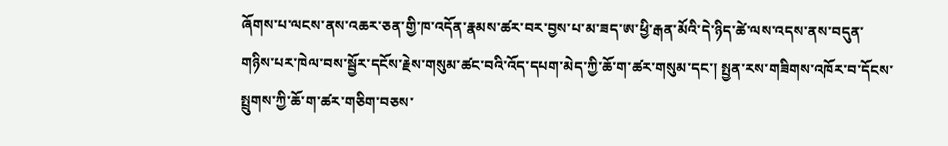ཞོགས་པ་ལངས་ནས་འཆར་ཅན་གྱི་ཁ་འདོན་རྣམས་ཚར་བར་བྱས་པ་མ་ཟད་ཨ་ཕྱི་རྒན་མོའི་དེ་ཉིད་ཚེ་ལས་འདས་ནས་བདུན་གཉིས་པར་ཁེལ་བས་སྦྱོར་དངོས་རྗེས་གསུམ་ཚང་བའི་འོད་དཔག་མེད་ཀྱི་ཆོ་ག་ཚར་གསུམ་དང་། སྤྱན་རས་གཟིགས་འཁོར་བ་དོངས་སྤྲུགས་ཀྱི་ཆོ་ག་ཚར་གཅིག་བཅས་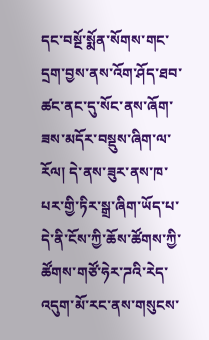དང་བསྔོ་སྨོན་སོགས་གང་དྲག་བྱས་ནས་འོག་ཤོད་ཐབ་ཚང་ནང་དུ་སོང་ནས་ཞོག་ཟས་མདོར་བསྡུས་ཞིག་ལ་རོལ། དེ་ནས་ཟུར་ནས་ཁ་པར་གྱི་ཏིར་སྒྲ་ཞིག་ཡོད་པ་དེ་ནི་ངོས་ཀྱི་ཆོས་ཚོགས་ཀྱི་ཚོགས་གཙོ་ཧེར་ཌའི་རེད་འདུག་མོ་རང་ནས་གསུངས་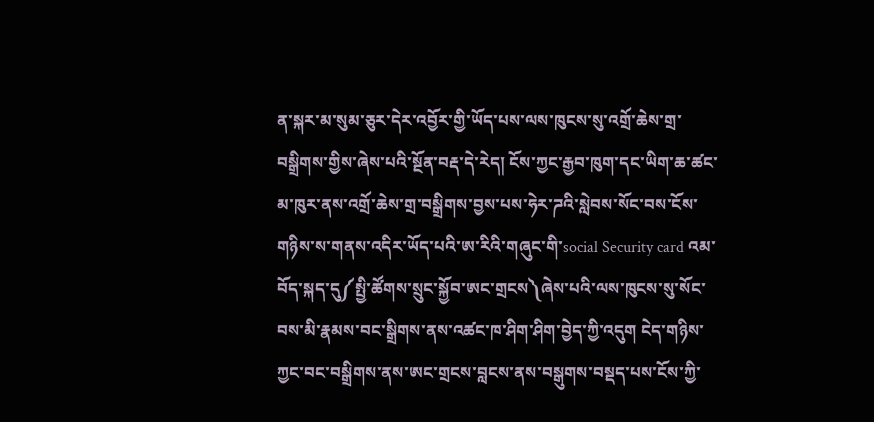ན་སྐར་མ་སུམ་ཅུར་དེར་འབྱོར་གྱི་ཡོད་པས་ལས་ཁུངས་སུ་འགྲོ་ཆེས་གྲ་བསྒྲིགས་གྱིས་ཞེས་པའི་སྔོན་བརྡ་དེ་རེད། ངོས་ཀྱང་རྒྱབ་ཁུག་དང་ཡིག་ཆ་ཚང་མ་ཁུར་ནས་འགྲོ་ཆེས་གྲ་བསྒྲིགས་བྱས་པས་ཧེར་ཌའི་སླེབས་སོང་བས་ངོས་གཉིས་ས་གནས་འདིར་ཡོད་པའི་ཨ་རིའི་གཞུང་གི་social Security card འམ་བོད་སྐད་དུ༼སྤྱི་ཚོགས་སྲུང་སྐྱོབ་ཨང་གྲངས༽ཞེས་པའི་ལས་ཁུངས་སུ་སོང་བས་མི་རྣམས་བང་སྒྲིགས་ནས་འཚང་ཁ་ཤིག་ཤིག་བྱེད་ཀྱི་འདུག ངེད་གཉིས་ཀྱང་བང་བསྒྲིགས་ནས་ཨང་གྲངས་བླངས་ནས་བསྒུགས་བསྡད་པས་ངོས་ཀྱི་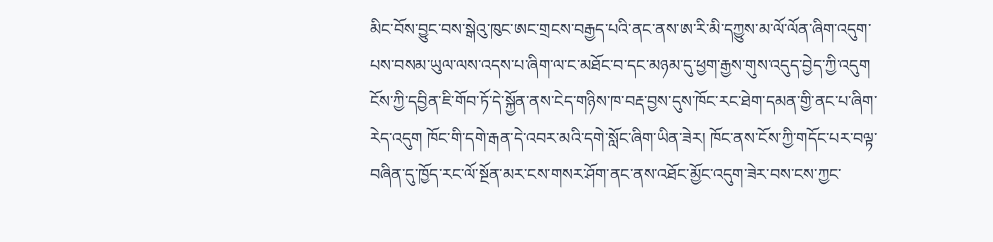མིང་བོས་བྱུང་བས་སྒེའུ་ཁུང་ཨང་གྲངས་བརྒྱད་པའི་ནང་ནས་ཨ་རི་མི་དཀྱུས་མ་ལོ་ལོན་ཞིག་འདུག་པས་བསམ་ཡུལ་ལས་འདས་པ་ཞིག་ལ་ང་མཐོང་བ་དང་མཉམ་དུ་ཕྱག་རྒྱས་གུས་འདུད་བྱེད་ཀྱི་འདུག ངོས་ཀྱི་དབྱིན་ཇི་གོབ་ཏོ་དེ་སྐྱོན་ནས་ངེད་གཉིས་ཁ་བརྡ་བྱས་དུས་ཁོང་རང་ཐེག་དམན་གྱི་ནང་པ་ཞིག་རེད་འདུག ཁོང་གི་དགེ་རྒན་དེ་འབར་མའི་དགེ་སློང་ཞིག་ཡིན་ཟེར། ཁོང་ནས་ངོས་ཀྱི་གདོང་པར་བལྟ་བཞིན་དུ་ཁྱོད་རང་ལོ་སྔོན་མར་ངས་གསར་ཤོག་ནང་ནས་འཐོང་མྱོང་འདུག་ཟེར་བས་ངས་ཀྱང་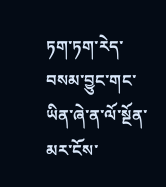ཏག་ཏག་རེད་བསམ་བྱུང་གང་ཡིན་ཞེ་ན་ལོ་སྔོན་མར་ངོས་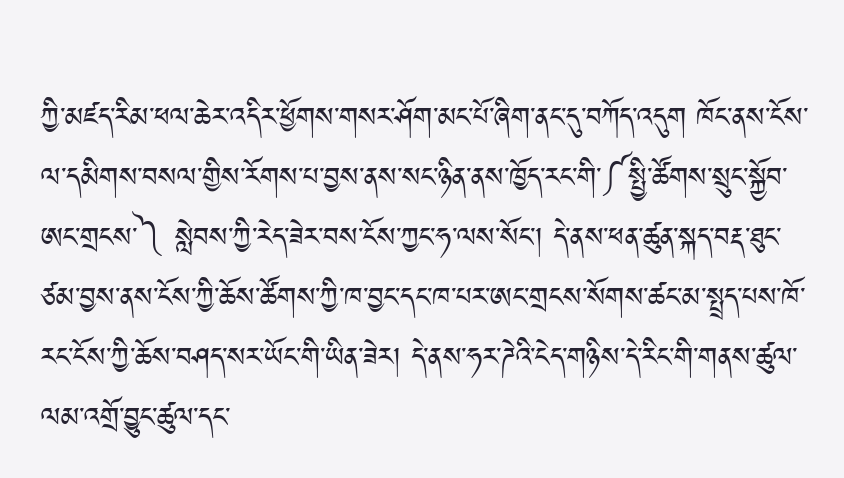ཀྱི་མཛད་རིམ་ཕལ་ཆེར་འདིར་ཕྱོགས་གསར་ཤོག་མང་པོ་ཞིག་ནང་དུ་བཀོད་འདུག ཁོང་ནས་ངོས་ལ་དམིགས་བསལ་གྱིས་རོགས་པ་བྱས་ནས་སང་ཉིན་ནས་ཁྱོད་རང་གི་༼སྤྱི་ཚོགས་སྲུང་སྐྱོབ་ཨང་གྲངས་༽ སླེབས་ཀྱི་རེད་ཟེར་བས་ངོས་ཀྱང་ཧ་ལས་སོང་། དེ་ནས་ཕན་ཚུན་སྐད་བརྡ་ཐུང་ཙམ་བྱས་ནས་ངོས་ཀྱི་ཆོས་ཚོགས་ཀྱི་ཁ་བྱང་དང་ཁ་པར་ཨང་གྲངས་སོགས་ཚང་མ་སྤྲད་པས་ཁོ་རང་ངོས་ཀྱི་ཆོས་བཤད་སར་ཡོང་གི་ཡིན་ཟེར། དེ་ནས་ཧར་ཌེའི་ངེད་གཉིས་དེ་རིང་གི་གནས་ཚུལ་ལམ་འགྲོ་བྱུང་ཚུལ་དང་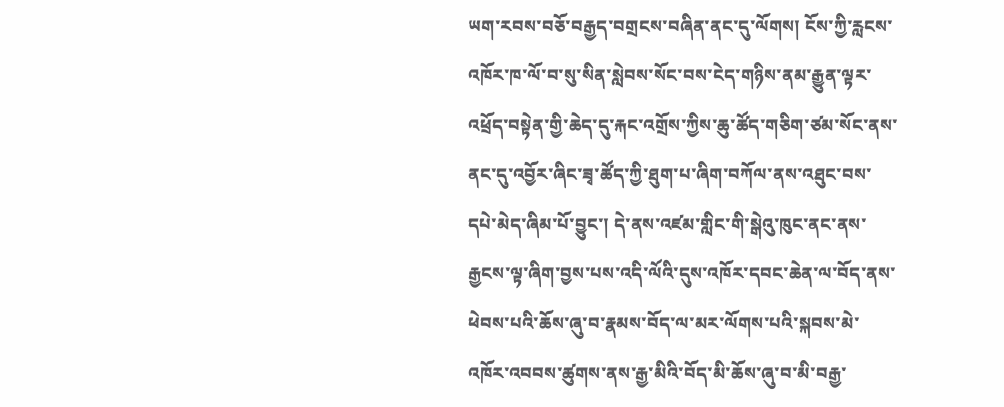ཡག་རབས་བཅོ་བརྒྱད་བགྲངས་བཞིན་ནང་དུ་ལོགས། ངོས་ཀྱི་རླངས་འཁོར་ཁ་ལོ་བ་སུ་སིན་སླེབས་སོང་བས་ངེད་གཉིས་ནམ་རྒྱུན་ལྟར་འཕྲོད་བསྟེན་གྱི་ཆེད་དུ་རྐང་འགྲོས་ཀྱིས་ཆུ་ཚོད་གཅིག་ཙམ་སོང་ནས་ནང་དུ་འབྱོར་ཞིང་ཟྭ་ཚོད་ཀྱི་ཐུག་པ་ཞིག་བཀོལ་ནས་འཐུང་བས་དཔེ་མེད་ཞིམ་པོ་བྱུང་། དེ་ནས་འཛམ་གླིང་གི་སྒེའུ་ཁུང་ནང་ནས་རྒྱངས་ལྟ་ཞིག་བྱས་པས་འདི་ལོའི་དུས་འཁོར་དབང་ཆེན་ལ་བོད་ནས་ཕེབས་པའི་ཆོས་ཞུ་བ་རྣམས་བོད་ལ་མར་ལོགས་པའི་སྐབས་མེ་འཁོར་འབབས་ཚུགས་ནས་རྒྱ་མིའི་བོད་མི་ཆོས་ཞུ་བ་མི་བརྒྱ་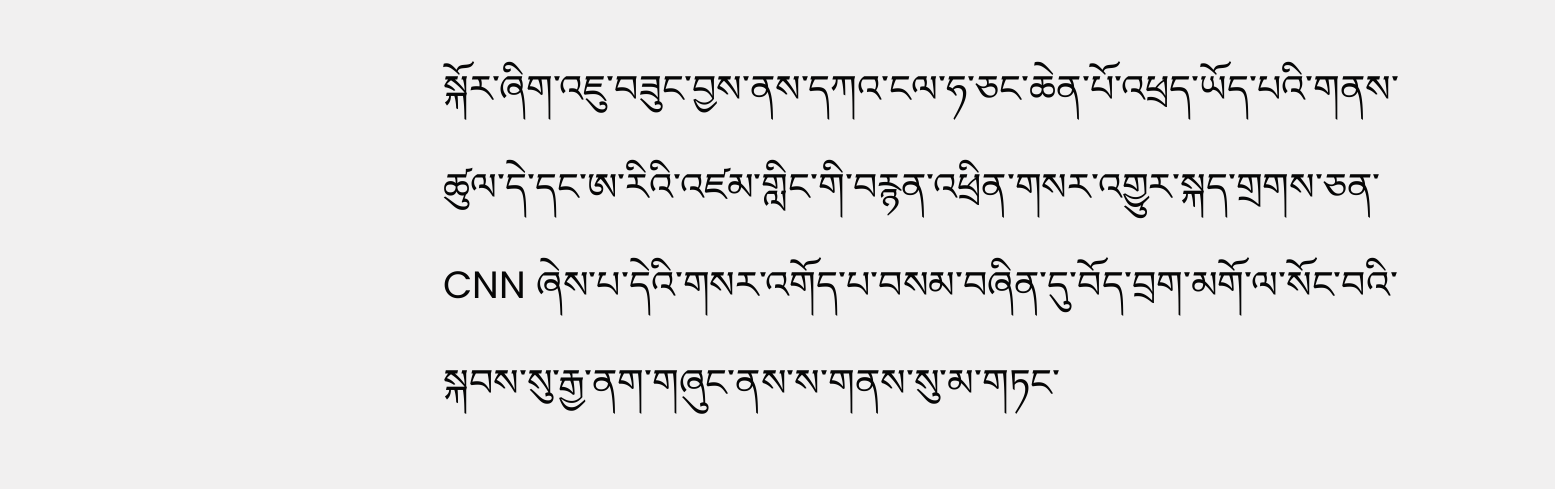སྐོར་ཞིག་འཇུ་བཟུང་བྱས་ནས་དཀའ་ངལ་ཧ་ཅང་ཆེན་པོ་འཕྲད་ཡོད་པའི་གནས་ཚུལ་དེ་དང་ཨ་རིའི་འཛམ་གླིང་གི་བརྙན་འཕྲིན་གསར་འགྱུར་སྐད་གྲགས་ཅན་CNN ཞེས་པ་དེའི་གསར་འགོད་པ་བསམ་བཞིན་དུ་བོད་བྲག་མགོ་ལ་སོང་བའི་སྐབས་སུ་རྒྱ་ནག་གཞུང་ནས་ས་གནས་སུ་མ་གཏང་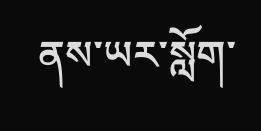ནས་ཡར་སློག་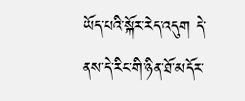ཡོད་པའི་སྐོར་རེད་འདུག དེ་ནས་དེ་རིང་གི་ཉིན་ཐོ་མདོར་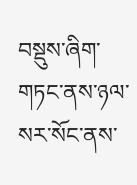བསྡུས་ཞིག་གཏང་ནས་ཉལ་སར་སོང་ནས་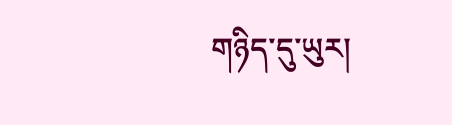གཉིད་དུ་ཡུར།